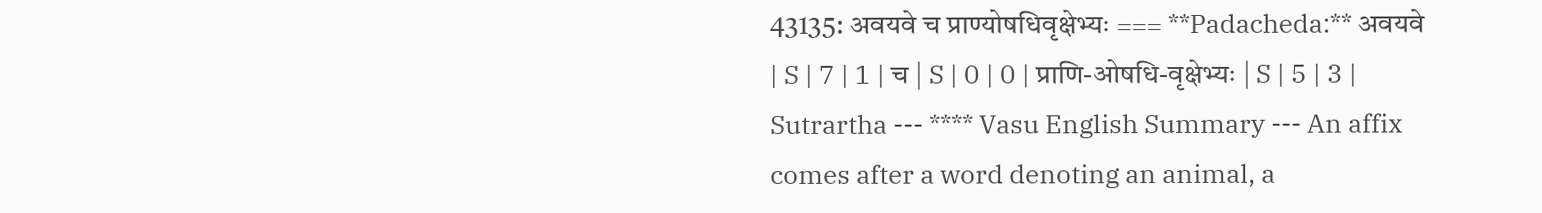43135: अवयवे च प्राण्योषधिवृक्षेभ्यः === **Padacheda:** अवयवे | S | 7 | 1 | च | S | 0 | 0 | प्राणि-ओषधि-वृक्षेभ्यः | S | 5 | 3 | Sutrartha --- **** Vasu English Summary --- An affix comes after a word denoting an animal, a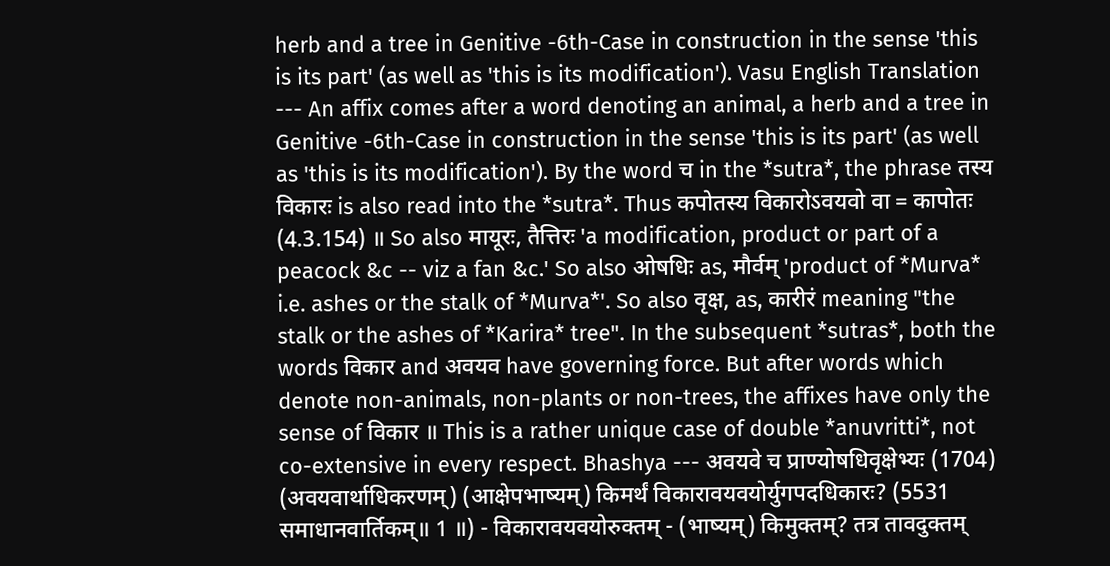herb and a tree in Genitive -6th-Case in construction in the sense 'this is its part' (as well as 'this is its modification'). Vasu English Translation --- An affix comes after a word denoting an animal, a herb and a tree in Genitive -6th-Case in construction in the sense 'this is its part' (as well as 'this is its modification'). By the word च in the *sutra*, the phrase तस्य विकारः is also read into the *sutra*. Thus कपोतस्य विकारोऽवयवो वा = कापोतः (4.3.154) ॥ So also मायूरः, तैत्तिरः 'a modification, product or part of a peacock &c -- viz a fan &c.' So also ओषधिः as, मौर्वम् 'product of *Murva* i.e. ashes or the stalk of *Murva*'. So also वृक्ष, as, कारीरं meaning "the stalk or the ashes of *Karira* tree". In the subsequent *sutras*, both the words विकार and अवयव have governing force. But after words which denote non-animals, non-plants or non-trees, the affixes have only the sense of विकार ॥ This is a rather unique case of double *anuvritti*, not co-extensive in every respect. Bhashya --- अवयवे च प्राण्योषधिवृक्षेभ्यः (1704) (अवयवार्थाधिकरणम्) (आक्षेपभाष्यम्) किमर्थं विकारावयवयोर्युगपदधिकारः? (5531 समाधानवार्तिकम्॥ 1 ॥) - विकारावयवयोरुक्तम् - (भाष्यम्) किमुक्तम्? तत्र तावदुक्तम्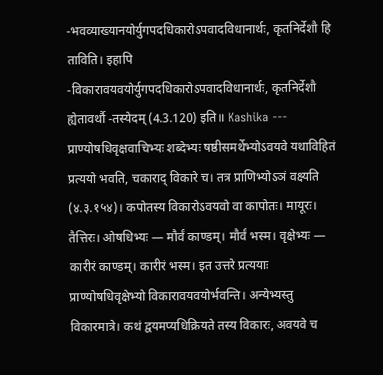-भवव्याख्यानयोर्युगपदधिकारोऽपवादविधानार्थः, कृतनिर्देशौ हि ताविति। इहापि -विकारावयवयोर्युगपदधिकारोऽपवादविधानार्थः, कृतनिर्देशौ ह्येतावर्थौ -तस्येदम् (4.3.120) इति॥ Kashika --- प्राण्योषधिवृक्षवाचिभ्यः शब्देभ्यः षष्ठीसमर्थेभ्योऽवयवे यथाविहितं प्रत्ययो भवति, चकाराद् विकारे च। तत्र प्राणिभ्योऽञं वक्ष्यति (४.३.१५४)। कपोतस्य विकारोऽवयवो वा कापोतः। मायूरः। तैत्तिरः। ओषधिभ्यः — मौर्वं काण्डम्। मौर्वं भस्म। वृक्षेभ्यः — कारीरं काण्डम्। कारीरं भस्म। इत उत्तरे प्रत्ययाः प्राण्योषधिवृक्षेभ्यो विकारावयवयोर्भवन्ति। अन्येभ्यस्तु विकारमात्रे। कथं द्वयमप्यधिक्रियते तस्य विकारः, अवयवे च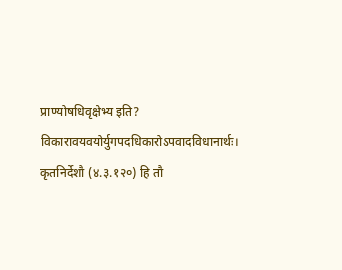प्राण्योषधिवृक्षेभ्य इति? विकारावयवयोर्युगपदधिकारोऽपवादविधानार्थः। कृतनिर्देशौ (४.३.१२०) हि तौ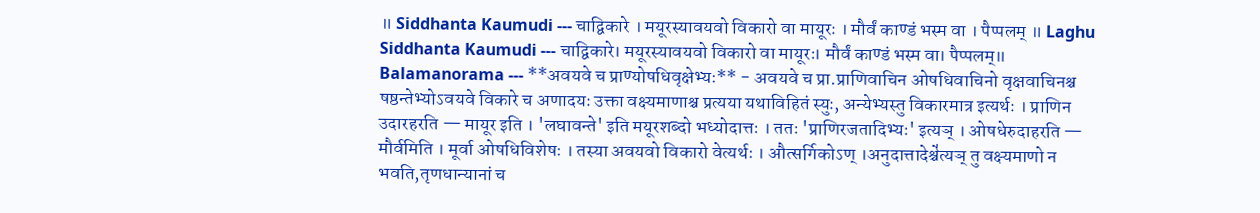॥ Siddhanta Kaumudi --- चाद्विकारे । मयूरस्यावयवो विकारो वा मायूरः । मौर्वं काण्डं भस्म वा । पैप्पलम् ॥ Laghu Siddhanta Kaumudi --- चाद्विकारे। मयूरस्यावयवो विकारो वा मायूरः। मौर्वं काण्डं भस्म वा। पैप्पलम्॥ Balamanorama --- **अवयवे च प्राण्योषधिवृक्षेभ्यः** - अवयवे च प्रा.प्राणिवाचिन ओषधिवाचिनो वृक्षवाचिनश्च षष्ठन्तेभ्योऽवयवे विकारे च अणादयः उक्ता वक्ष्यमाणाश्च प्रत्यया यथाविहितं स्युः, अन्येभ्यस्तु विकारमात्र इत्यर्थः । प्राणिन उदारहरति — मायूर इति । 'लघावन्ते' इति मयूरशब्दो भध्योदात्तः । ततः 'प्राणिरजतादिभ्यः' इत्यञ् । ओषधेरुदाहरति — मौर्वमिति । मूर्वा ओषधिविशेषः । तस्या अवयवो विकारो वेत्यर्थः । औत्सर्गिकोऽण् ।अनुदात्तादेश्चे॑त्यञ् तु वक्ष्यमाणो न भवति,तृणधान्यानां च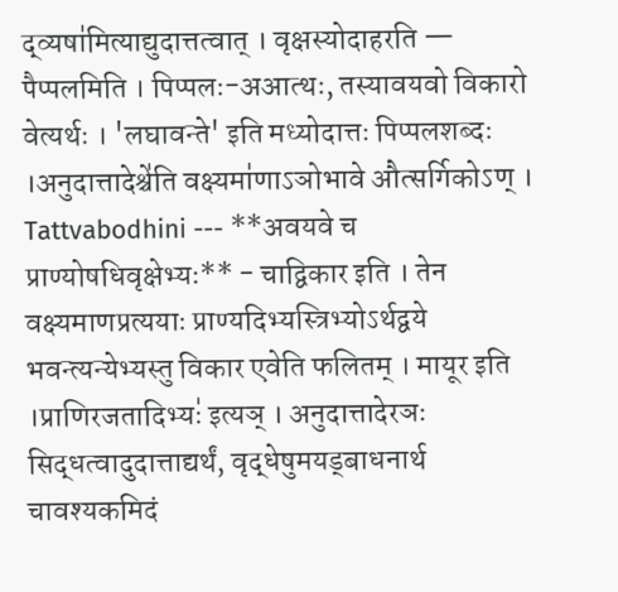द्व्यषा॑मित्याद्युदात्तत्वात् । वृक्षस्योदाहरति — पैप्पलमिति । पिप्पलः-अआत्थः, तस्यावयवो विकारो वेत्यर्थः । 'लघावन्ते' इति मध्योदात्तः पिप्पलशब्दः ।अनुदात्तादेश्चे॑ति वक्ष्यमा॑णाऽञोभावे औत्सर्गिकोऽण् । Tattvabodhini --- **अवयवे च प्राण्योषधिवृक्षेभ्यः** - चाद्विकार इति । तेन वक्ष्यमाणप्रत्ययाः प्राण्यदिभ्यस्त्रिभ्योऽर्थद्वये भवन्त्यन्येभ्यस्तु विकार एवेति फलितम् । मायूर इति ।प्राणिरजतादिभ्यः॑ इत्यञ् । अनुदात्तादेरञः सिद्धत्वादुदात्ताद्यर्थं, वृद्धेषुमयड्बाधनार्थ चावश्यकमिदं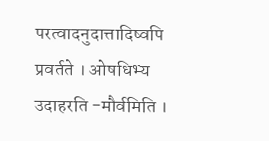परत्वादनुदात्तादिष्वपि प्रवर्तते । ओषधिभ्य उदाहरति -मौर्वमिति ।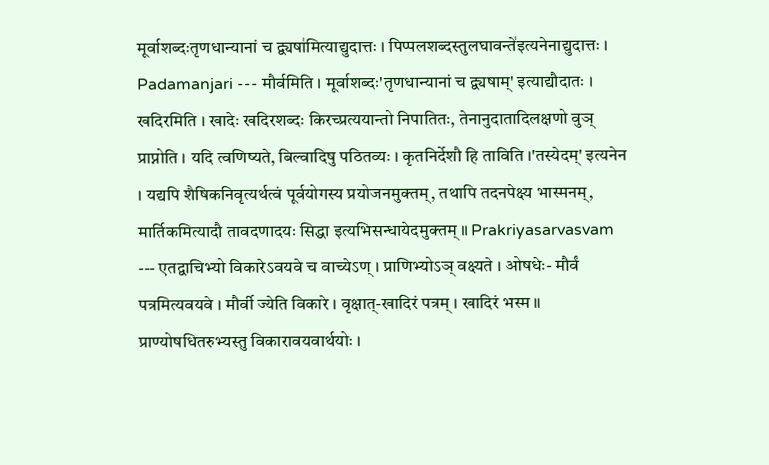मूर्वाशब्दःतृणधान्यानां च द्व्यषा॑मित्याद्युदात्तः । पिप्पलशब्दस्तुलघावन्ते॑इत्यनेनाद्युदात्तः । Padamanjari --- मौर्वमिति । मूर्वाशब्दः'तृणधान्यानां च द्व्यषाम्' इत्याद्यौदातः । खदिरमिति । खादेः खदिरशब्दः किरच्प्रत्ययान्तो निपातितः, तेनानुदातादिलक्षणो वुञ् प्राप्नोति । यदि त्वणिष्यते, बिल्वादिषु पठितव्यः । कृतनिर्देशौ हि ताविति ।'तस्येदम्' इत्यनेन । यद्यपि शैषिकनिवृत्यर्थत्वं पूर्वयोगस्य प्रयोजनमुक्तम्, तथापि तदनपेक्ष्य भास्मनम्, मार्तिकमित्यादौ तावदणादयः सिद्धा इत्यभिसन्धायेदमुक्तम् ॥ Prakriyasarvasvam --- एतद्वाचिभ्यो विकारेऽवयवे च वाच्येऽण् । प्राणिभ्योऽञ् वक्ष्यते । ओषधेः- मौर्वं पत्रमित्यवयवे । मौर्वी ज्येति विकारे । वृक्षात्-खादिरं पत्रम् । खादिरं भस्म ॥ प्राण्योषधितरुभ्यस्तु विकारावयवार्थयोः ।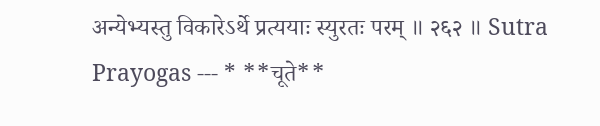अन्येभ्यस्तु विकारेऽर्थे प्रत्ययाः स्युरतः परम् ॥ २६२ ॥ Sutra Prayogas --- * **चूते**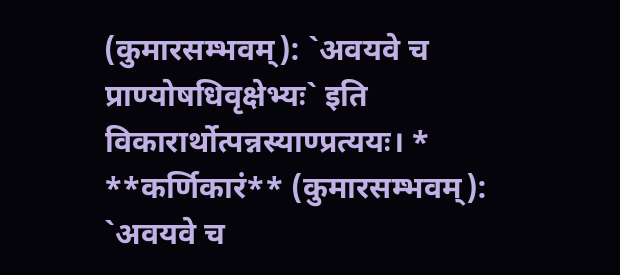(कुमारसम्भवम्): `अवयवे च प्राण्योषधिवृक्षेभ्यः` इति विकारार्थोत्पन्नस्याण्प्रत्ययः। * **कर्णिकारं** (कुमारसम्भवम्): `अवयवे च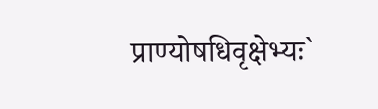प्राण्योषधिवृक्षेभ्यः`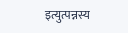इत्युत्पन्नस्य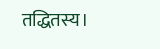तद्धितस्य।